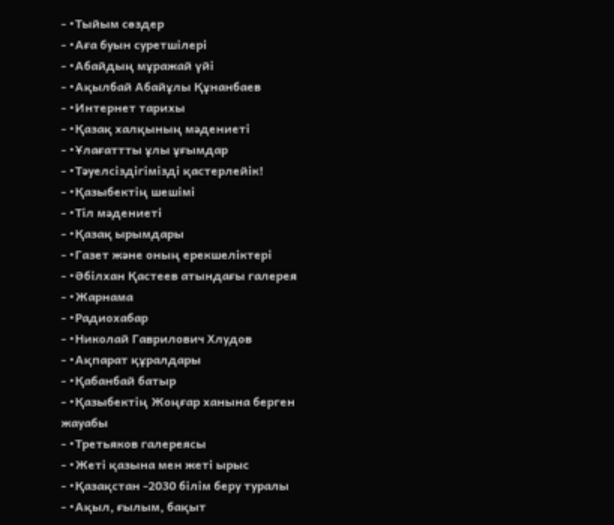- •Тыйым сөздер
- •Аға буын суретшілері
- •Абайдың мұражай үйі
- •Ақылбай Абайұлы Құнанбаев
- •Интернет тарихы
- •Қазақ халқының мәдениеті
- •Ұлағаттты ұлы ұғымдар
- •Тәуелсіздігімізді қастерлейік!
- •Қазыбектің шешімі
- •Тіл мәдениеті
- •Қазақ ырымдары
- •Газет және оның ерекшеліктері
- •Әбілхан Қастеев атындағы галерея
- •Жарнама
- •Радиохабар
- •Николай Гаврилович Хлудов
- •Ақпарат құралдары
- •Қабанбай батыр
- •Қазыбектің Жоңғар ханына берген жауабы
- •Третьяков галереясы
- •Жеті қазына мен жеті ырыс
- •Қазақстан -2030 білім беру туралы
- •Ақыл, ғылым, бақыт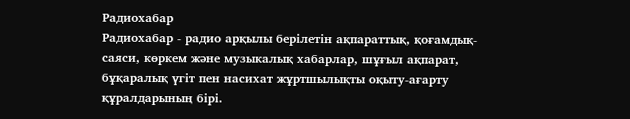Радиохабар
Радиохабар - радио арқылы берілетін ақпараттық, қоғамдық-саяси, көркем және музыкалық хабарлар, шұғыл ақпарат, бұқаралық үгіт пен насихат жұртшылықты оқыту-ағарту құралдарының бірі.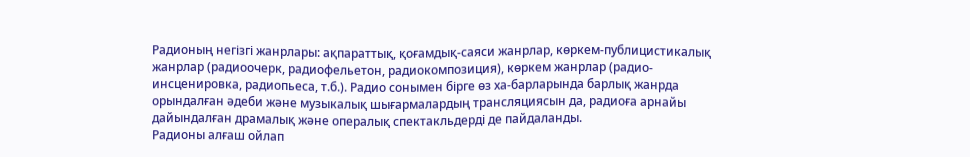Радионың негізгі жанрлары: ақпараттық, қоғамдық-саяси жанрлар, көркем-публицистикалық жанрлар (радиоочерк, радиофельетон, радиокомпозиция), көркем жанрлар (радио-инсценировка, радиопьеса, т.б.). Радио сонымен бірге өз ха-барларында барлық жанрда орындалған әдеби және музыкалық шығармалардың трансляциясын да, радиоға арнайы дайындалған драмалық және опералық спектакльдерді де пайдаланды.
Радионы алғаш ойлап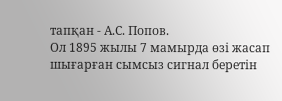тапқан - А.С. Попов.
Ол 1895 жылы 7 мамырда өзі жасап шығарған сымсыз сигнал беретін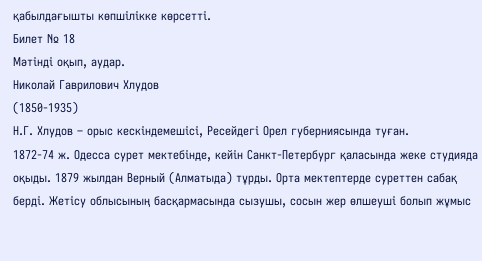қабылдағышты көпшілікке көрсетті.
Билет № 18
Мәтінді оқып, аудар.
Николай Гаврилович Хлудов
(1850-1935)
Н.Г. Хлудов – орыс кескіндемешісі, Ресейдегі Орел губерниясында туған.
1872-74 ж. Одесса сурет мектебінде, кейін Санкт-Петербург қаласында жеке студияда оқыды. 1879 жылдан Верный (Алматыда) тұрды. Орта мектептерде суреттен сабақ берді. Жетісу облысының басқармасында сызушы, сосын жер өлшеуші болып жұмыс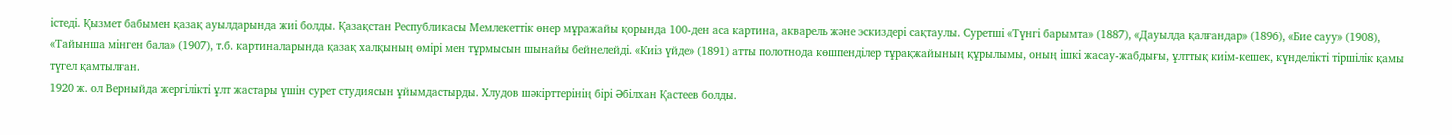істеді. Қызмет бабымен қазақ ауылдарында жиі болды. Қазақстан Республикасы Мемлекеттік өнер мұражайы қорында 100-ден аса картина, акварель және эскиздері сақтаулы. Суретші «Түнгі барымта» (1887), «Дауылда қалғандар» (1896), «Бие сауу» (1908), «Тайынша мінген бала» (1907), т.б. картиналарында қазақ халқының өмірі мен тұрмысын шынайы бейнелейді. «Киіз үйде» (1891) атты полотнода көшпенділер тұрақжайының құрылымы, оның ішкі жасау-жабдығы, ұлттық киім-кешек, күнделікті тіршілік қамы түгел қамтылған.
1920 ж. ол Верныйда жергілікті ұлт жастары үшін сурет студиясын ұйымдастырды. Хлудов шәкірттерінің бірі Әбілхан Қастеев болды.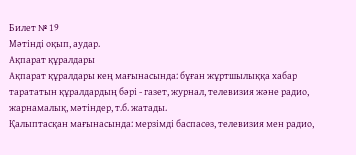Билет № 19
Мәтінді оқып, аудар.
Ақпарат құралдары
Ақпарат құралдары кең мағынасында: бұған жұртшылыққа хабар тарататын құралдардың бәрі - газет, журнал, телевизия және радио, жарнамалық, мәтіндер, т.б. жатады.
Қалыптасқан мағынасында: мерзімді баспасөз, телевизия мен радио,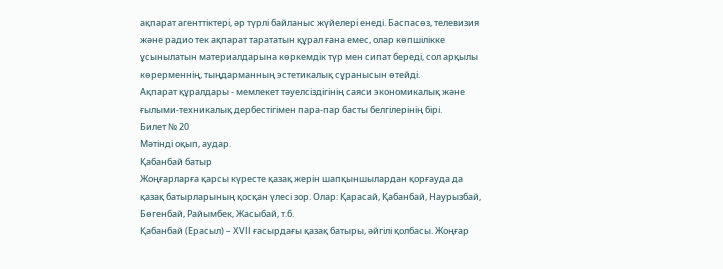ақпарат агенттіктері, әр түрлі байланыс жүйелері енеді. Баспасөз, телевизия және радио тек ақпарат тарататын құрал ғана емес, олар көпшілікке ұсынылатын материалдарына көркемдік түр мен сипат береді, сол арқылы көрерменнің, тыңдарманның эстетикалық сұранысын өтейді.
Ақпарат құралдары - мемлекет тәуелсіздігінің саяси экономикалық және ғылыми-техникалық дербестігімен пара-пар басты белгілерінің бірі.
Билет № 20
Мәтінді оқып, аудар.
Қабанбай батыр
Жоңғарларға қарсы күресте қазақ жерін шапқыншылардан қорғауда да қазақ батырларының қосқан үлесі зор. Олар: Қарасай, Қабанбай, Наурызбай, Бөгенбай, Райымбек, Жасыбай, т.б.
Қабанбай (Ерасыл) – ХVІІ ғасырдағы қазақ батыры, әйгілі қолбасы. Жоңғар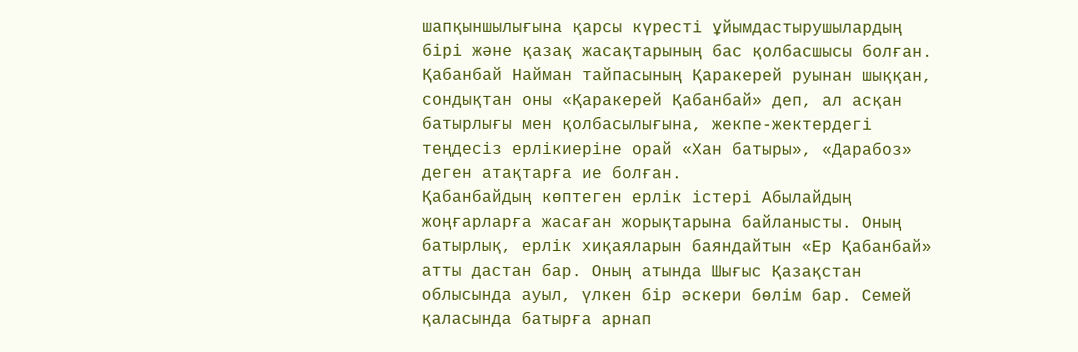шапқыншылығына қарсы күресті ұйымдастырушылардың бірі және қазақ жасақтарының бас қолбасшысы болған.
Қабанбай Найман тайпасының Қаракерей руынан шыққан, сондықтан оны «Қаракерей Қабанбай» деп, ал асқан батырлығы мен қолбасылығына, жекпе-жектердегі теңдесіз ерлікиеріне орай «Хан батыры», «Дарабоз» деген атақтарға ие болған.
Қабанбайдың көптеген ерлік істері Абылайдың жоңғарларға жасаған жорықтарына байланысты. Оның батырлық, ерлік хиқаяларын баяндайтын «Ер Қабанбай» атты дастан бар. Оның атында Шығыс Қазақстан облысында ауыл, үлкен бір әскери бөлім бар. Семей қаласында батырға арнап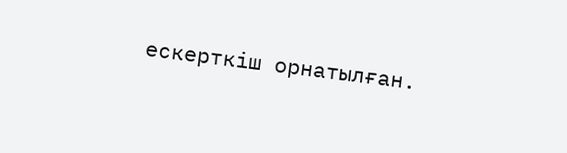ескерткіш орнатылған.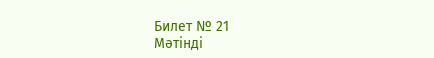Билет № 21
Мәтінді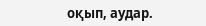оқып, аудар.